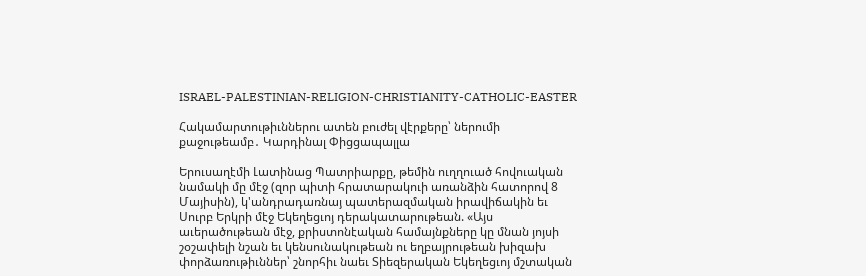ISRAEL-PALESTINIAN-RELIGION-CHRISTIANITY-CATHOLIC-EASTER

Հակամարտութիւններու ատեն բուժել վէրքերը՝ ներումի քաջութեամբ․ Կարդինալ Փիցցապալլա

Երուսաղէմի Լատինաց Պատրիարքը, թեմին ուղղուած հովուական նամակի մը մէջ (զոր պիտի հրատարակուի առանձին հատորով 8 Մայիսին), կ'անդրադառնայ պատերազմական իրավիճակին եւ Սուրբ Երկրի մէջ Եկեղեցւոյ դերակատարութեան. «Այս աւերածութեան մէջ, քրիստոնէական համայնքները կը մնան յոյսի շօշափելի նշան եւ կենսունակութեան ու եղբայրութեան խիզախ փորձառութիւններ՝ շնորհիւ նաեւ Տիեզերական Եկեղեցւոյ մշտական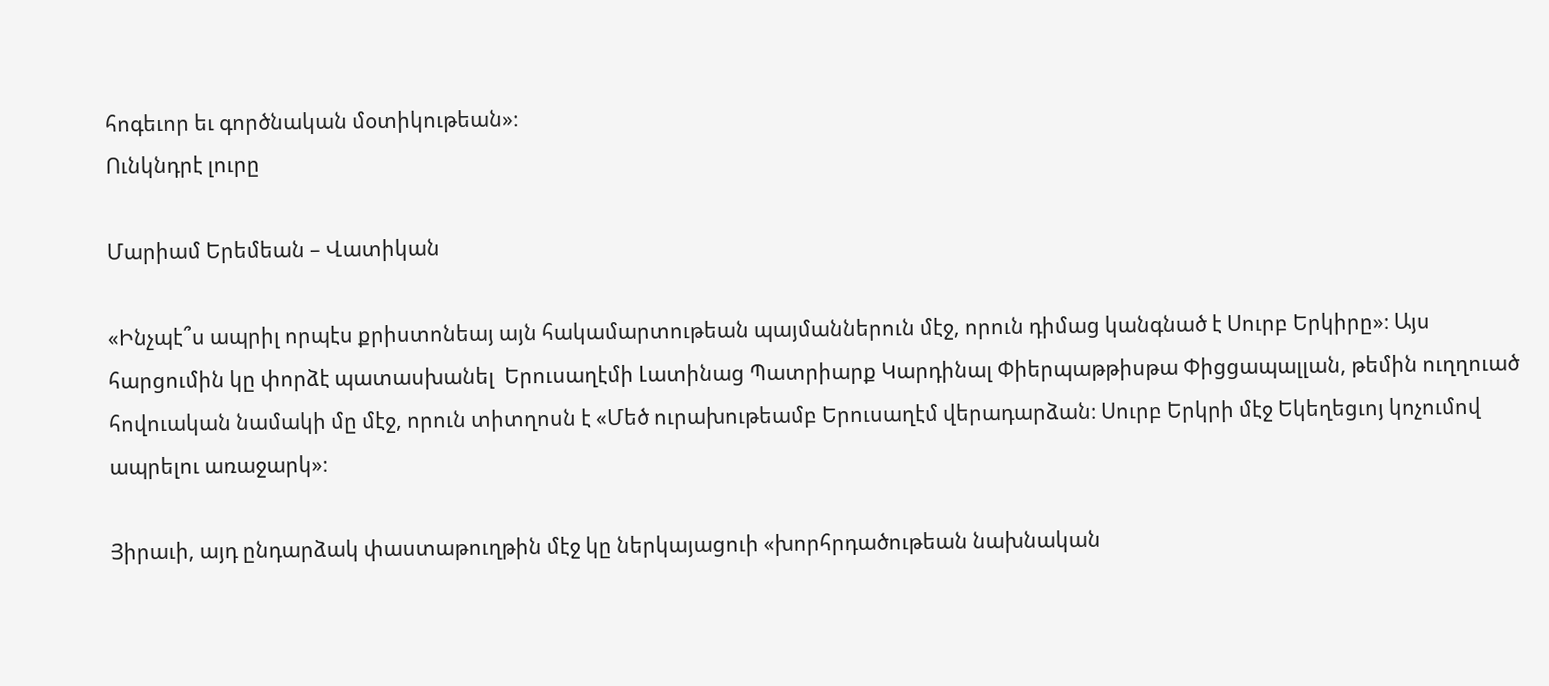հոգեւոր եւ գործնական մօտիկութեան»։
Ունկնդրէ լուրը

Մարիամ Երեմեան – Վատիկան

«Ինչպէ՞ս ապրիլ որպէս քրիստոնեայ այն հակամարտութեան պայմաններուն մէջ, որուն դիմաց կանգնած է Սուրբ Երկիրը»։ Այս հարցումին կը փորձէ պատասխանել  Երուսաղէմի Լատինաց Պատրիարք Կարդինալ Փիերպաթթիսթա Փիցցապալլան, թեմին ուղղուած հովուական նամակի մը մէջ, որուն տիտղոսն է «Մեծ ուրախութեամբ Երուսաղէմ վերադարձան։ Սուրբ Երկրի մէջ Եկեղեցւոյ կոչումով ապրելու առաջարկ»։

Յիրաւի, այդ ընդարձակ փաստաթուղթին մէջ կը ներկայացուի «խորհրդածութեան նախնական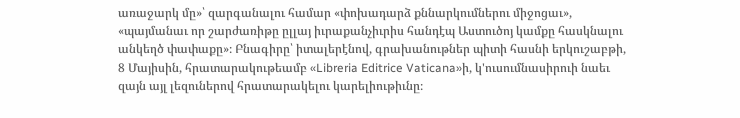առաջարկ մը»՝ զարգանալու համար «փոխադարձ քննարկումներու միջոցաւ», «պայմանաւ որ շարժառիթը ըլլայ իւրաքանչիւրիս հանդէպ Աստուծոյ կամքը հասկնալու անկեղծ փափաքը»։ Բնագիրը՝ իտալերէնով, գրախանութներ պիտի հասնի երկուշաբթի, 8 Մայիսին, հրատարակութեամբ «Libreria Editrice Vaticana»ի, կ'ուսումնասիրուի նաեւ զայն այլ լեզուներով հրատարակելու կարելիութիւնը։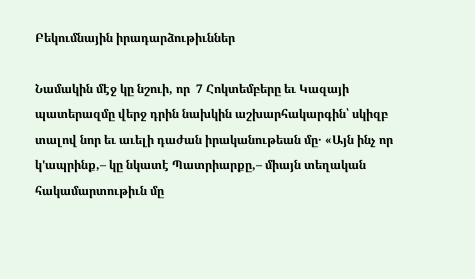Բեկումնային իրադարձութիւններ

Նամակին մէջ կը նշուի, որ  7 Հոկտեմբերը եւ Կազայի պատերազմը վերջ դրին նախկին աշխարհակարգին՝ սկիզբ տալով նոր եւ աւելի դաժան իրականութեան մը․ «Այն ինչ որ կ'ապրինք,– կը նկատէ Պատրիարքը,– միայն տեղական հակամարտութիւն մը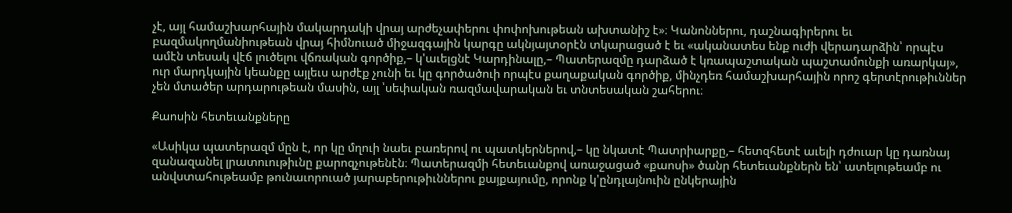չէ, այլ համաշխարհային մակարդակի վրայ արժեչափերու փոփոխութեան ախտանիշ է»։ Կանոններու, դաշնագիրերու եւ բազմակողմանիութեան վրայ հիմնուած միջազգային կարգը ակնյայտօրէն տկարացած է եւ «ականատես ենք ուժի վերադարձին՝ որպէս ամէն տեսակ վէճ լուծելու վճռական գործիք,– կ'աւելցնէ Կարդինալը,– Պատերազմը դարձած է կռապաշտական պաշտամունքի առարկայ», ուր մարդկային կեանքը այլեւս արժէք չունի եւ կը գործածուի որպէս քաղաքական գործիք, մինչդեռ համաշխարհային որոշ գերտէրութիւններ չեն մտածեր արդարութեան մասին, այլ ՝սեփական ռազմավարական եւ տնտեսական շահերու։

Քաոսին հետեւանքները

«Ասիկա պատերազմ մըն է, որ կը մղուի նաեւ բառերով ու պատկերներով,– կը նկատէ Պատրիարքը,– հետզհետէ աւելի դժուար կը դառնայ զանազանել լրատուութիւնը քարոզչութենէն։ Պատերազմի հետեւանքով առաջացած «քաոսի» ծանր հետեւանքներն են՝ ատելութեամբ ու անվստահութեամբ թունաւորուած յարաբերութիւններու քայքայումը, որոնք կ'ընդլայնուին ընկերային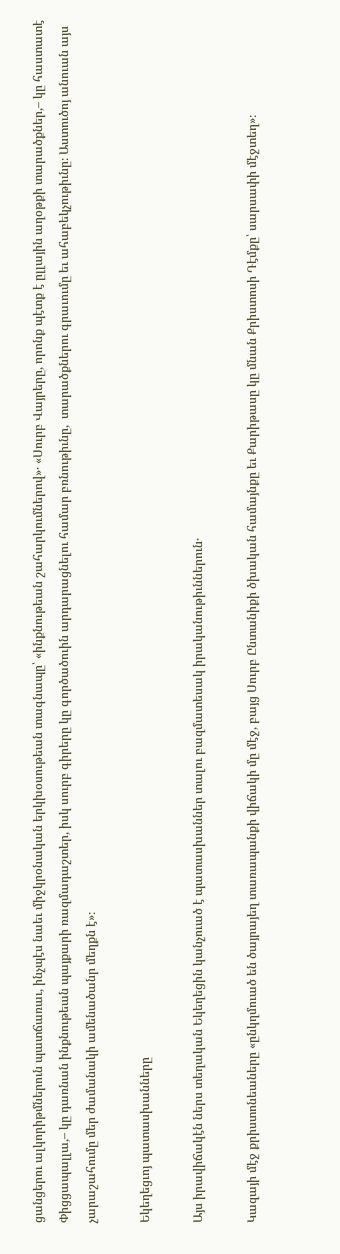ցանցերու ալկորիթմներուն պատճառաւ, ինչպէս նաեւ միջկրօնական երկխօսութեան տագնապը՝ «ինքնութեան շահարկումներով»․ «Սուրբ Վայրերը, որոնք պէտք է ըլլային աղօթքի տարածքներ,– կը հաստատէ Փիցցապալլա,– կը դառնան ինքնութեան պայքարի ռազմադաշտեր, իսկ սուրբ գիրերը կը գործածուին արդարացնելու համար բռնութիւնը,  տարածքներու գրաւումը եւ ահաբեկչութիւնը։ Աստուծոյ անուան այս չարաշահումը մեր ժամանակի ամենածանր մեղքն է»։

Եկեղեցւոյ պատասխանները

Այս իրավիճակէն ներս տեղական Եկեղեցին կանչուած է պատասխաններ տալու բազմատեսակ իրականութիւններուն․

Կազայի մէջ քրիստոնեաները «ընկղմուած են ծայրայեղ տառապանքի վիճակի մը մէջ, բայց Սուրբ Ընտանիքի ծխական համայնքը եւ Քարիթասը կը մնան Քրիստոսի Դէմքը՝ սարսափի մէջտեղ»։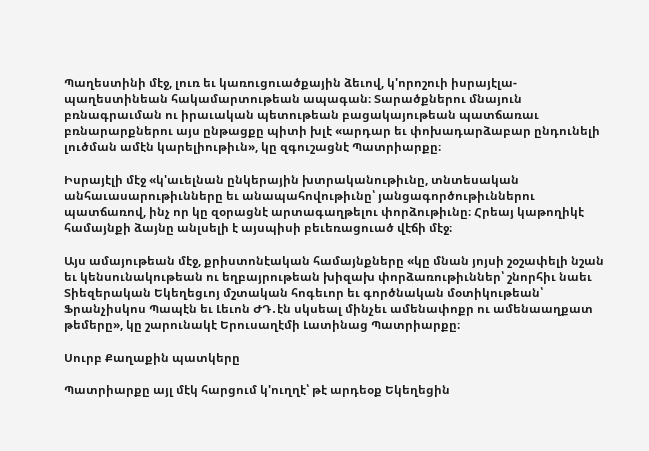Պաղեստինի մէջ, լուռ եւ կառուցուածքային ձեւով, կ'որոշուի իսրայէլա-պաղեստինեան հակամարտութեան ապագան։ Տարածքներու մնայուն բռնագրաւման ու իրաւական պետութեան բացակայութեան պատճառաւ բռնարարքներու այս ընթացքը պիտի խլէ «արդար եւ փոխադարձաբար ընդունելի լուծման ամէն կարելիութիւն», կը զգուշացնէ Պատրիարքը։

Իսրայէլի մէջ «կ'աւելնան ընկերային խտրականութիւնը, տնտեսական անհաւասարութիւնները եւ անապահովութիւնը՝ յանցագործութիւններու պատճառով, ինչ որ կը զօրացնէ արտագաղթելու փորձութիւնը։ Հրեայ կաթողիկէ համայնքի ձայնը անլսելի է այսպիսի բեւեռացուած վէճի մէջ։

Այս ամայութեան մէջ, քրիստոնէական համայնքները «կը մնան յոյսի շօշափելի նշան եւ կենսունակութեան ու եղբայրութեան խիզախ փորձառութիւններ՝ շնորհիւ նաեւ Տիեզերական Եկեղեցւոյ մշտական հոգեւոր եւ գործնական մօտիկութեան՝ Ֆրանչիսկոս Պապէն եւ Լեւոն ԺԴ․էն սկսեալ մինչեւ ամենափոքր ու ամենաաղքատ թեմերը», կը շարունակէ Երուսաղէմի Լատինաց Պատրիարքը։

Սուրբ Քաղաքին պատկերը

Պատրիարքը այլ մէկ հարցում կ'ուղղէ՝ թէ արդեօք Եկեղեցին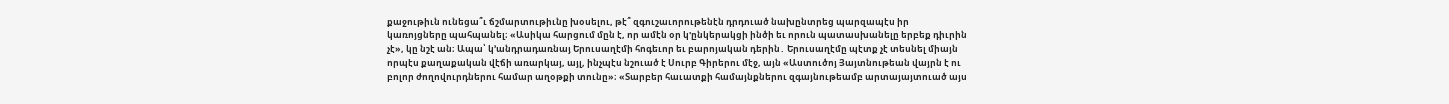քաջութիւն ունեցա՞ւ ճշմարտութիւնը խօսելու, թէ՞ զգուշաւորութենէն դրդուած նախընտրեց պարզապէս իր կառոյցները պահպանել։ «Ասիկա հարցում մըն է, որ ամէն օր կ'ընկերակցի ինծի եւ որուն պատասխանելը երբեք դիւրին չէ», կը նշէ ան։ Ապա՝ կ’անդրադառնայ Երուսաղէմի հոգեւոր եւ բարոյական դերին․ Երուսաղէմը պէտք չէ տեսնել միայն որպէս քաղաքական վէճի առարկայ, այլ, ինչպէս նշուած է Սուրբ Գիրերու մէջ, այն «Աստուծոյ Յայտնութեան վայրն է ու բոլոր ժողովուրդներու համար աղօթքի տունը»։ «Տարբեր հաւատքի համայնքներու զգայնութեամբ արտայայտուած այս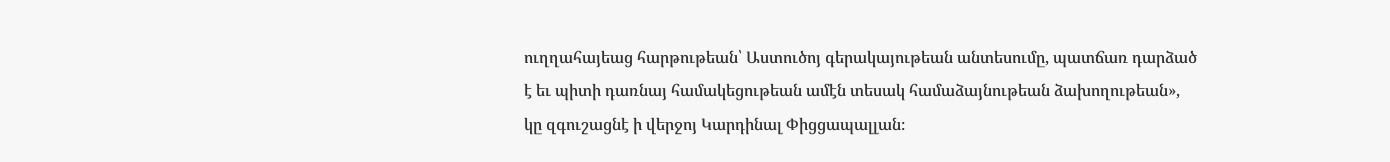ուղղահայեաց հարթութեան՝ Աստուծոյ գերակայութեան անտեսումը, պատճառ դարձած է եւ պիտի դառնայ համակեցութեան ամէն տեսակ համաձայնութեան ձախողութեան»,  կը զգուշացնէ ի վերջոյ Կարդինալ Փիցցապալլան։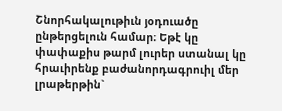Շնորհակալութիւն յօդուածը ընթերցելուն համար։ Եթէ կը փափաքիս թարմ լուրեր ստանալ կը հրաւիրենք բաժանորդագրուիլ մեր լրաթերթին`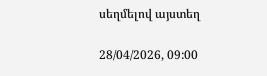սեղմելով այստեղ

28/04/2026, 09:00